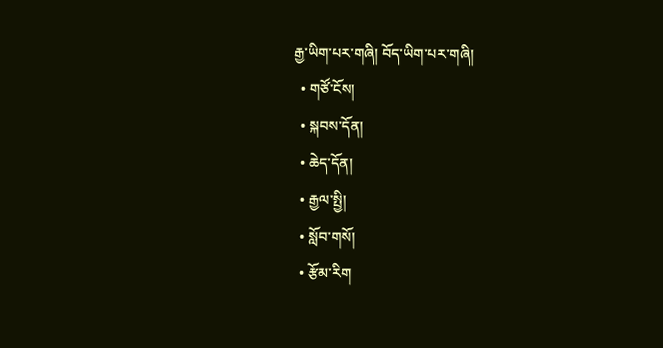རྒྱ་ཡིག་པར་གཞི། བོད་ཡིག་པར་གཞི།
  • གཙོ་ངོས།
  • སྐབས་དོན།
  • ཆེད་དོན།
  • རྒྱལ་སྤྱི།
  • སློབ་གསོ།
  • རྩོམ་རིག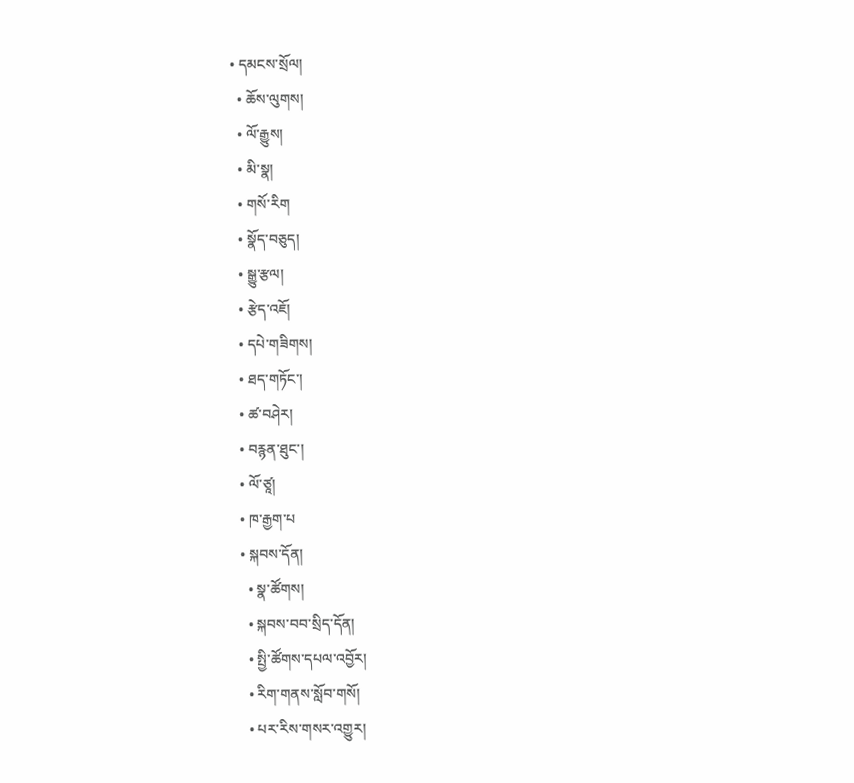• དམངས་སྲོལ།
  • ཆོས་ལུགས།
  • ལོ་རྒྱུས།
  • མི་སྣ།
  • གསོ་རིག
  • སྣོད་བཅུད།
  • སྒྱུ་རྩལ།
  • རྩེད་འཇོ།
  • དཔེ་གཟིགས།
  • ཐད་གཏོང་།
  • ཚ་བཤེར།
  • བརྙན་ཐུང་།
  • ལོ་ཙཱ།
  • ཁ་རྒྱག་པ
  • སྐབས་དོན།
    • སྣ་ཚོགས།
    • སྐབས་བབ་སྲིད་དོན།
    • སྤྱི་ཚོགས་དཔལ་འབྱོར།
    • རིག་གནས་སློབ་གསོ།
    • པར་རིས་གསར་འགྱུར།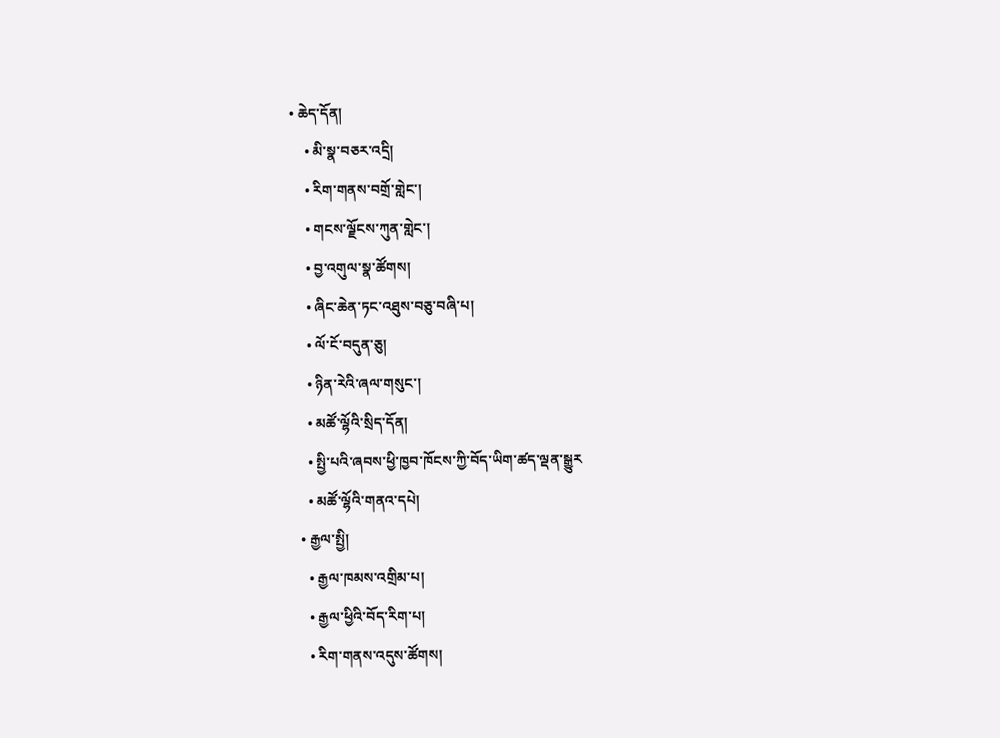• ཆེད་དོན།
    • མི་སྣ་བཅར་འདྲི།
    • རིག་གནས་བགྲོ་གླེང་།
    • གངས་ལྗོངས་ཀུན་གླེང་།
    • བྱ་འགུལ་སྣ་ཚོགས།
    • ཞིང་ཆེན་ཏང་འཐུས་བཅུ་བཞི་པ།
    • ལོ་ངོ་བདུན་ཅུ།
    • ཉིན་རེའི་ཞལ་གསུང་།
    • མཚོ་ལྷོའི་སྲིད་དོན།
    • སྤྱི་པའི་ཞབས་ཕྱི་ཁྱབ་ཁོངས་ཀྱི་བོད་ཡིག་ཚད་ལྡན་སྒྱུར
    • མཚོ་ལྷོའི་གནའ་དཔེ།
  • རྒྱལ་སྤྱི།
    • རྒྱལ་ཁམས་འགྲིམ་པ།
    • རྒྱལ་ཕྱིའི་བོད་རིག་པ།
    • རིག་གནས་འདུས་ཚོགས།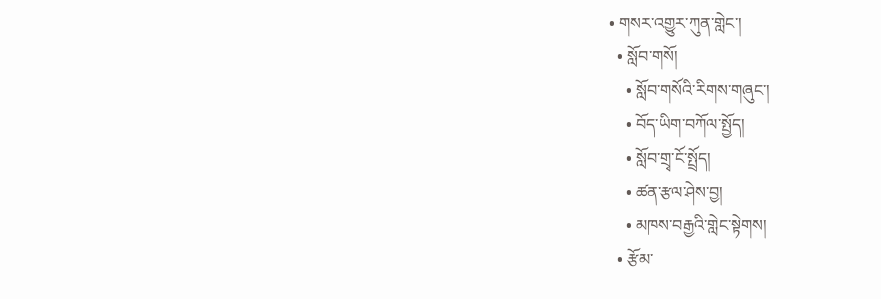• གསར་འགྱུར་ཀུན་གླེང་།
  • སློབ་གསོ།
    • སློབ་གསོའི་རིགས་གཞུང་།
    • བོད་ཡིག་བཀོལ་སྤྱོད།
    • སློབ་གྲྭ་ངོ་སྤྲོད།
    • ཚན་རྩལ་ཤེས་བྱ།
    • མཁས་བརྒྱའི་གླེང་སྟེགས།
  • རྩོམ་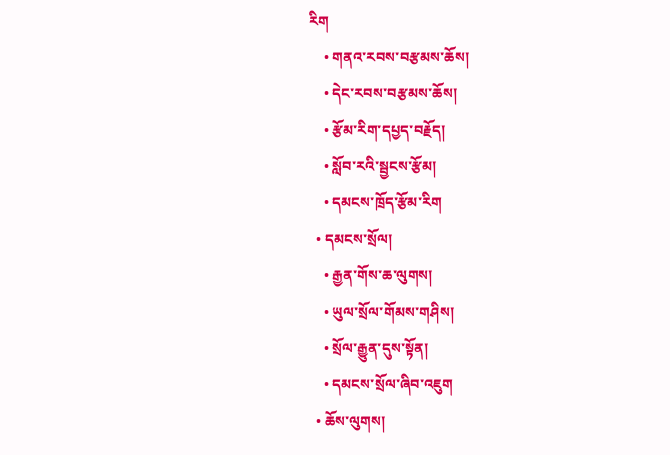རིག
    • གནའ་རབས་བརྩམས་ཆོས།
    • དེང་རབས་བརྩམས་ཆོས།
    • རྩོམ་རིག་དཔྱད་བརྗོད།
    • སློབ་རའི་སྦྱངས་རྩོམ།
    • དམངས་ཁྲོད་རྩོམ་རིག
  • དམངས་སྲོལ།
    • རྒྱན་གོས་ཆ་ལུགས།
    • ཡུལ་སྲོལ་གོམས་གཤིས།
    • སྲོལ་རྒྱུན་དུས་སྟོན།
    • དམངས་སྲོལ་ཞིབ་འཇུག
  • ཆོས་ལུགས།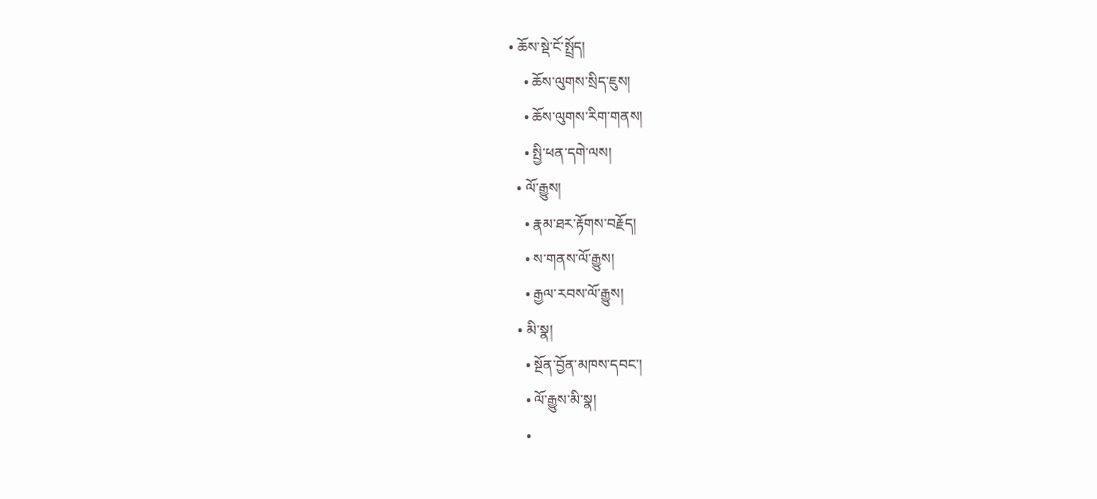• ཆོས་སྡེ་ངོ་སྤྲོད།
    • ཆོས་ལུགས་སྲིད་ཇུས།
    • ཆོས་ལུགས་རིག་གནས།
    • སྤྱི་ཕན་དགེ་ལས།
  • ལོ་རྒྱུས།
    • རྣམ་ཐར་རྟོགས་བརྗོད།
    • ས་གནས་ལོ་རྒྱུས།
    • རྒྱལ་རབས་ལོ་རྒྱུས།
  • མི་སྣ།
    • སྔོན་བྱོན་མཁས་དབང་།
    • ལོ་རྒྱུས་མི་སྣ།
    •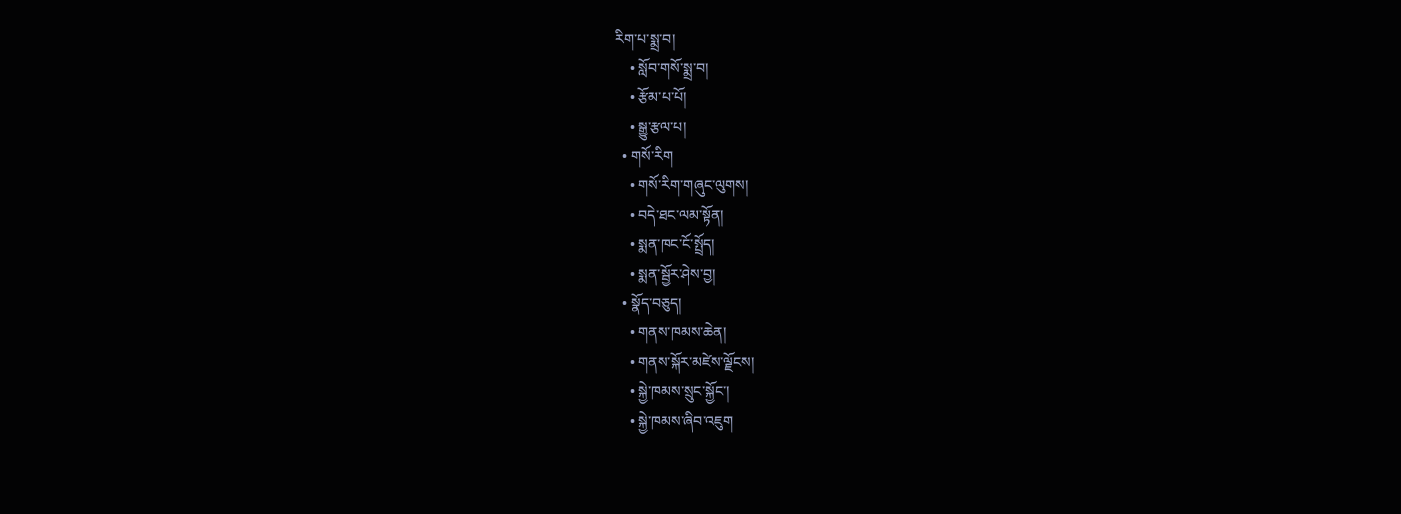རིག་པ་སྨྲ་བ།
    • སློབ་གསོ་སྨྲ་བ།
    • རྩོམ་པ་པོ།
    • སྒྱུ་རྩལ་པ།
  • གསོ་རིག
    • གསོ་རིག་གཞུང་ལུགས།
    • བདེ་ཐང་ལམ་སྟོན།
    • སྨན་ཁང་ངོ་སྤྲོད།
    • སྨན་སྦྱོར་ཤེས་བྱ།
  • སྣོད་བཅུད།
    • གནས་ཁམས་ཆེན།
    • གནས་སྐོར་མཛེས་ལྗོངས།
    • སྐྱེ་ཁམས་སྲུང་སྐྱོང་།
    • སྐྱེ་ཁམས་ཞིབ་འཇུག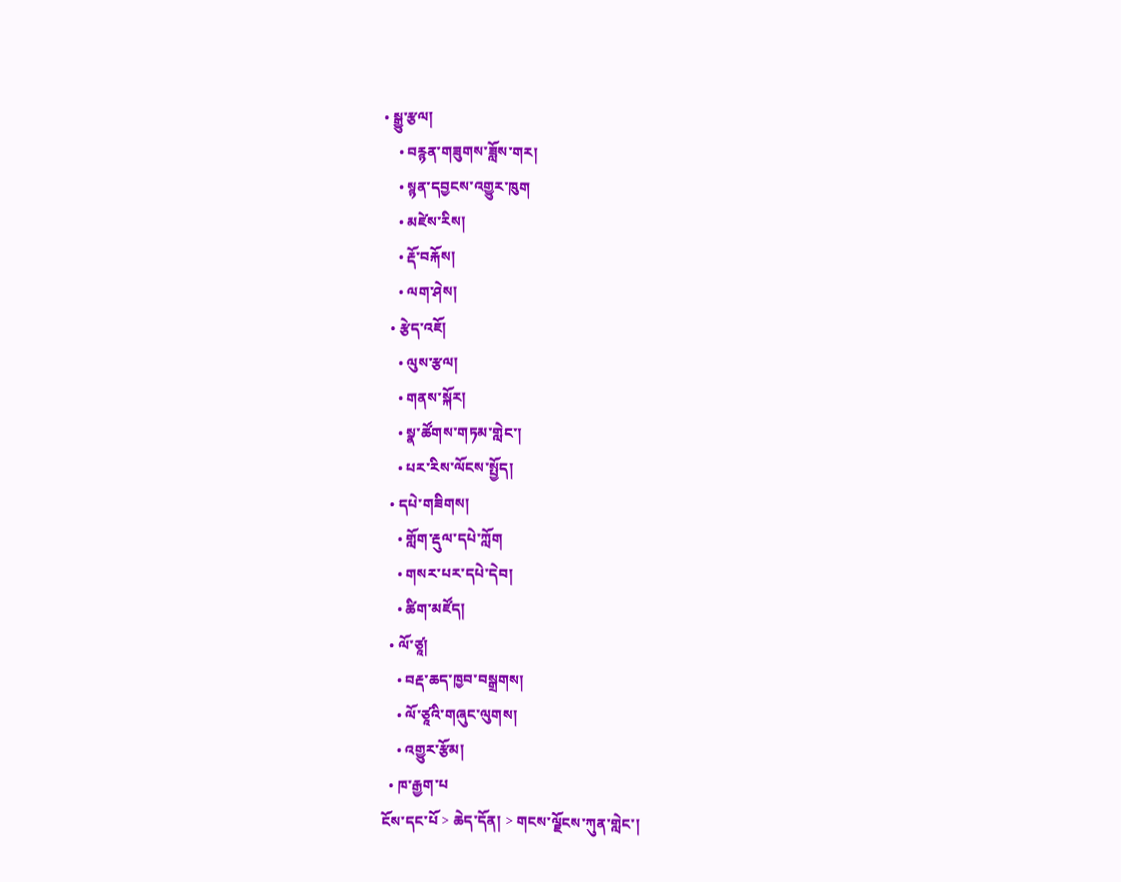• སྒྱུ་རྩལ།
    • བརྙན་གཟུགས་ཟློས་གར།
    • སྙན་དབྱངས་འགྱུར་ཁུག
    • མཛེས་རིས།
    • རྡོ་བརྐོས།
    • ལག་ཤེས།
  • རྩེད་འཇོ།
    • ལུས་རྩལ།
    • གནས་སྐོར།
    • སྣ་ཚོགས་གཏམ་གླེང་།
    • པར་རིས་ལོངས་སྤྱོད།
  • དཔེ་གཟིགས།
    • གློག་རྡུལ་དཔེ་ཀློག
    • གསར་པར་དཔེ་དེབ།
    • ཚིག་མཛོད།
  • ལོ་ཙཱ།
    • བརྡ་ཆད་ཁྱབ་བསྒྲགས།
    • ལོ་ཙཱའི་གཞུང་ལུགས།
    • འགྱུར་རྩོམ།
  • ཁ་རྒྱག་པ
ངོས་དང་པོ > ཆེད་དོན། > གངས་ལྗོངས་ཀུན་གླེང་།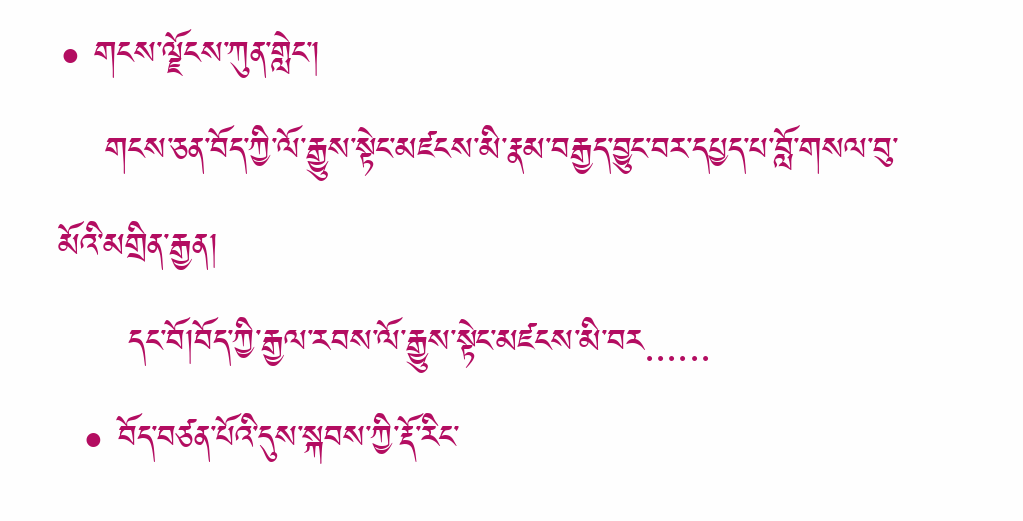• གངས་ལྗོངས་ཀུན་གླེང་།
    གངས་ཅན་བོད་ཀྱི་ལོ་རྒྱུས་སྟེང་མཛངས་མི་རྣམ་བརྒྱད་བྱུང་བར་དཔྱད་པ་བློ་གསལ་བུ་མོའི་མགྲིན་རྒྱན།
      དང་བོ།བོད་ཀྱི་རྒྱལ་རབས་ལོ་རྒྱུས་སྟེང་མཛངས་མི་བར......
  • བོད་བཙན་པོའི་དུས་སྐབས་ཀྱི་རྡོ་རིང་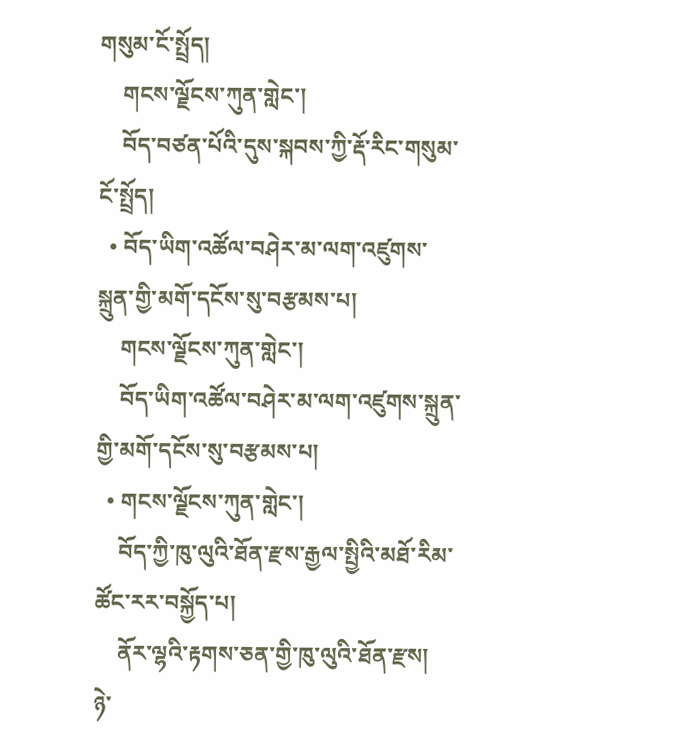གསུམ་ངོ་སྤྲོད།
    གངས་ལྗོངས་ཀུན་གླེང་།
    བོད་བཙན་པོའི་དུས་སྐབས་ཀྱི་རྡོ་རིང་གསུམ་ངོ་སྤྲོད།
  • བོད་ཡིག་འཚོལ་བཤེར་མ་ལག་འཛུགས་སྐྲུན་གྱི་མགོ་དངོས་སུ་བརྩམས་པ།
    གངས་ལྗོངས་ཀུན་གླེང་།
    བོད་ཡིག་འཚོལ་བཤེར་མ་ལག་འཛུགས་སྐྲུན་གྱི་མགོ་དངོས་སུ་བརྩམས་པ།
  • གངས་ལྗོངས་ཀུན་གླེང་།
    བོད་ཀྱི་ཁུ་ལུའི་ཐོན་རྫས་རྒྱལ་སྤྱིའི་མཐོ་རིམ་ཚོང་རར་བསྐྱོད་པ།
    ནོར་ལྷའི་རྟགས་ཅན་གྱི་ཁུ་ལུའི་ཐོན་རྫས།  ཉེ་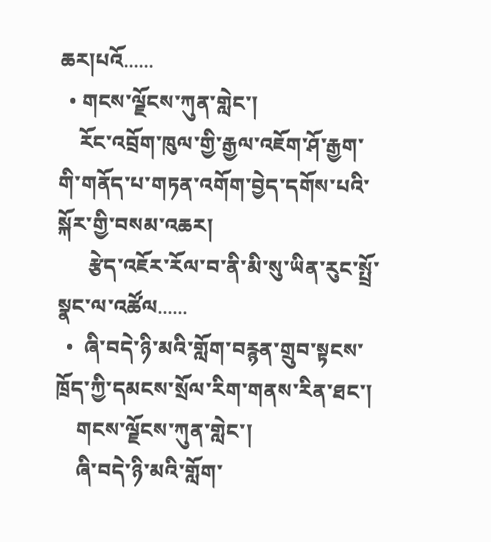ཆར།པའོ......
  • གངས་ལྗོངས་ཀུན་གླེང་།
    རོང་འབྲོག་ཁུལ་གྱི་རྒྱལ་འཇོག་ཤོ་རྒྱག་གི་གནོད་པ་གཏན་འགོག་བྱེད་དགོས་པའི་སྐོར་གྱི་བསམ་འཆར།
      རྩེད་འཇོར་རོལ་བ་ནི་མི་སུ་ཡིན་རུང་སྤྲོ་སྣང་ལ་འཚོལ......
  •  ཞི་བདེ་ཉི་མའི་གློག་བརྙན་གྲུབ་སྟངས་ཁྲོད་ཀྱི་དམངས་སྲོལ་རིག་གནས་རིན་ཐང་།
    གངས་ལྗོངས་ཀུན་གླེང་།
    ཞི་བདེ་ཉི་མའི་གློག་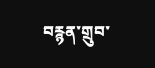བརྙན་གྲུབ་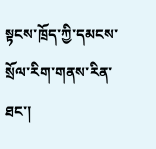སྟངས་ཁྲོད་ཀྱི་དམངས་སྲོལ་རིག་གནས་རིན་ཐང་།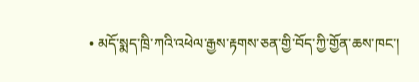• མདོ་སྨད་ཁྲི་ཀའི་འཕེལ་རྒྱས་རྟགས་ཅན་གྱི་བོད་ཀྱི་གྱོན་ཆས་ཁང་།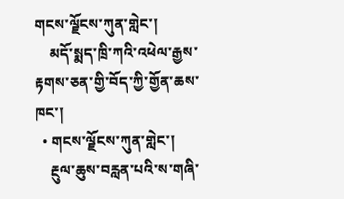གངས་ལྗོངས་ཀུན་གླེང་།
    མདོ་སྨད་ཁྲི་ཀའི་འཕེལ་རྒྱས་རྟགས་ཅན་གྱི་བོད་ཀྱི་གྱོན་ཆས་ཁང་།
  • གངས་ལྗོངས་ཀུན་གླེང་།
    རྔུལ་ཆུས་བརླན་པའི་ས་གཞི་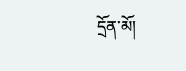དྲོན་མོ།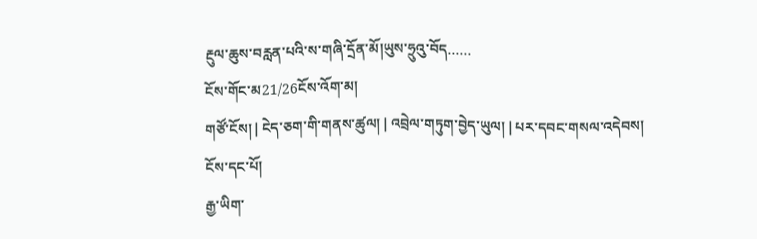རྔུལ་ཆུས་བརླན་པའི་ས་གཞི་དྲོན་མོ།ཡུས་ཧྲུའུ་བོད......
ངོས་གོང་མ21/26ངོས་འོག་མ།
གཙོ་ངོས། | ངེད་ཅག་གི་གནས་ཚུལ། | འབྲེལ་གཏུག་བྱེད་ཡུལ། | པར་དབང་གསལ་འདེབས།
ངོས་དང་པོ།
རྒྱ་ཡིག་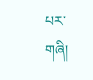པར་གཞི།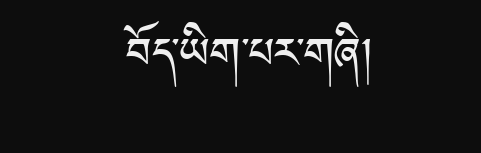བོད་ཡིག་པར་གཞི།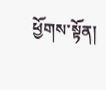ཕྱོགས་སྟོན།